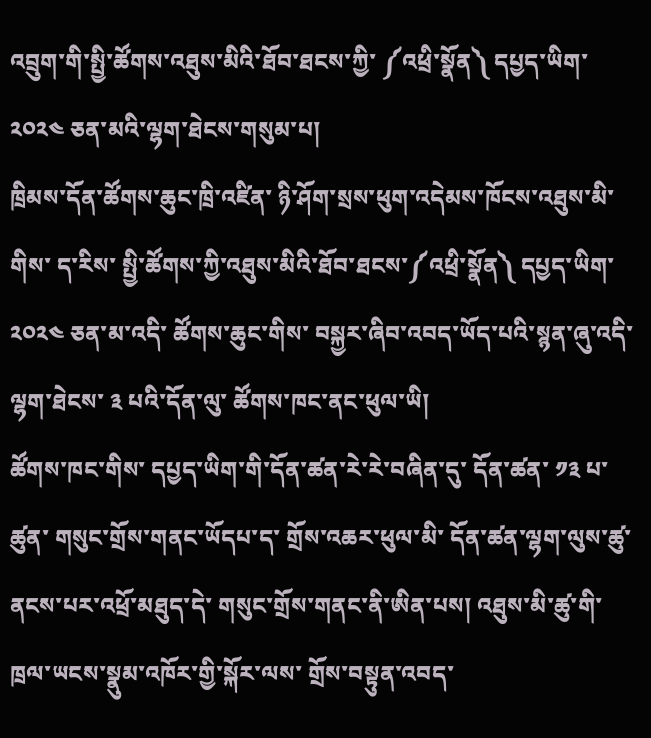འབྲུག་གི་སྤྱི་ཚོགས་འཐུས་མིའི་ཐོབ་ཐངས་ཀྱི་ ༼འཕྲི་སྣོན༽ དཔྱད་ཡིག་ ༢༠༢༤ ཅན་མའི་ལྷག་ཐེངས་གསུམ་པ།
ཁྲིམས་དོན་ཚོགས་ཆུང་ཁྲི་འཛིན་ ཉི་ཤོག་སྲས་ཕུག་འདེམས་ཁོངས་འཐུས་མི་གིས་ ད་རིས་ སྤྱི་ཚོགས་ཀྱི་འཐུས་མིའི་ཐོབ་ཐངས་༼འཕྲི་སྣོན༽ དཔྱད་ཡིག་ ༢༠༢༤ ཅན་མ་འདི་ ཚོགས་ཆུང་གིས་ བསྐྱར་ཞིབ་འབད་ཡོད་པའི་སྙན་ཞུ་འདི་ ལྷག་ཐེངས་ ༣ པའི་དོན་ལུ་ ཚོགས་ཁང་ནང་ཕུལ་ཡི།
ཚོགས་ཁང་གིས་ དཔྱད་ཡིག་གི་དོན་ཚན་རེ་རེ་བཞིན་དུ་ དོན་ཚན་ ༡༣ པ་ཚུན་ གསུང་གྲོས་གནང་ཡོདཔ་ད་ གྲོས་འཆར་ཕུལ་མི་ དོན་ཚན་ལྷག་ལུས་ཚུ་ ནངས་པར་འཕྲོ་མཐུད་དེ་ གསུང་གྲོས་གནང་ནི་ཨིན་པས། འཐུས་མི་ཚུ་གི་ ཁྲལ་ཡངས་སྣུམ་འཁོར་གྱི་སྐོར་ལས་ གྲོས་བསྟུན་འབད་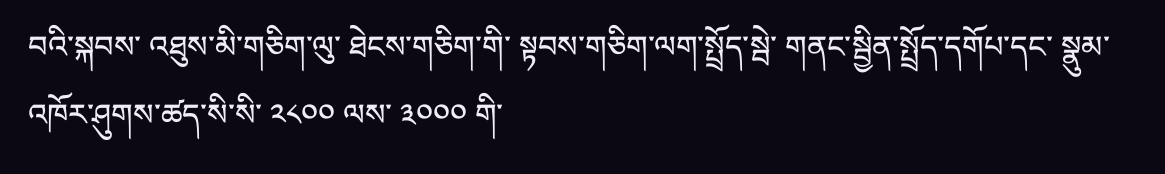བའི་སྐབས་ འཐུས་མི་གཅིག་ལུ་ ཐེངས་གཅིག་གི་ སྟབས་གཅིག་ལག་སྤྲོད་སྦེ་ གནང་སྦྱིན་སྤྲོད་དགོཔ་དང་ སྣུམ་འཁོར་ཤུགས་ཚད་སི་སི་ ༢༨༠༠ ལས་ ༣༠༠༠ གི་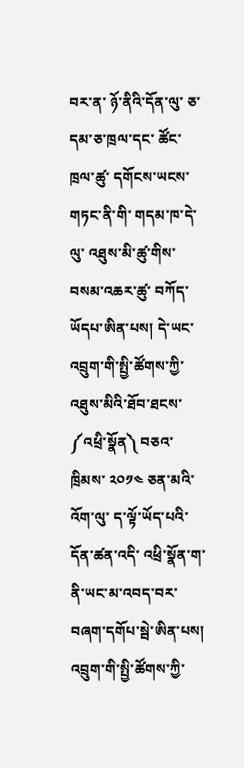བར་ན་ ཉོ་ནིའི་དོན་ལུ་ ཅ་དམ་ཅ་ཁྲལ་དང་ ཚོང་ཁྲལ་ཚུ་ དགོངས་ཡངས་གཏང་ནི་གི་ གདམ་ཁ་དེ་ལུ་ འཐུས་མི་ཚུ་གིས་ བསམ་འཆར་ཚུ་ བཀོད་ཡོདཔ་ཨིན་པས། དེ་ཡང་ འབྲུག་གི་སྤྱི་ཚོགས་ཀྱི་འཐུས་མིའི་ཐོབ་ཐངས་ ༼འཕྲི་སྣོན༽ བཅའ་ཁྲིམས་ ༢༠༡༤ ཅན་མའི་འོག་ལུ་ ད་ལྟོ་ཡོད་པའི་དོན་ཚན་འདི་ འཕྲི་སྣོན་ག་ནི་ཡང་མ་འབད་བར་ བཞག་དགོཔ་སྦེ་ཨིན་པས། འབྲུག་གི་སྤྱི་ཚོགས་ཀྱི་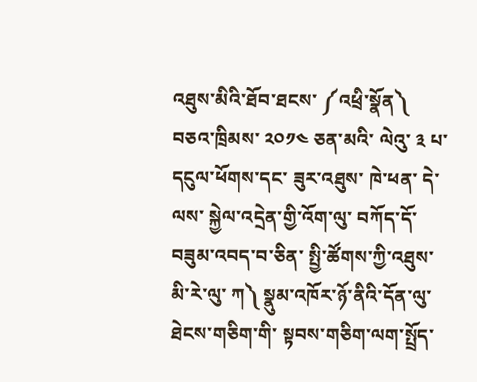འཐུས་མིའི་ཐོབ་ཐངས་ ༼འཕྲི་སྣོན༽ བཅའ་ཁྲིམས་ ༢༠༡༤ ཅན་མའི་ ལེའུ་ ༣ པ་ དངུལ་ཕོགས་དང་ ཟུར་འཐུས་ ཁེ་ཕན་ དེ་ལས་ སྐྱེལ་འདྲེན་གྱི་འོག་ལུ་ བཀོད་དོ་བཟུམ་འབད་བ་ཅིན་ སྤྱི་ཚོགས་ཀྱི་འཐུས་མི་རེ་ལུ་ ཀ༽ སྣུམ་འཁོར་ཉོ་ནིའི་དོན་ལུ་ ཐེངས་གཅིག་གི་ སྟབས་གཅིག་ལག་སྤྲོད་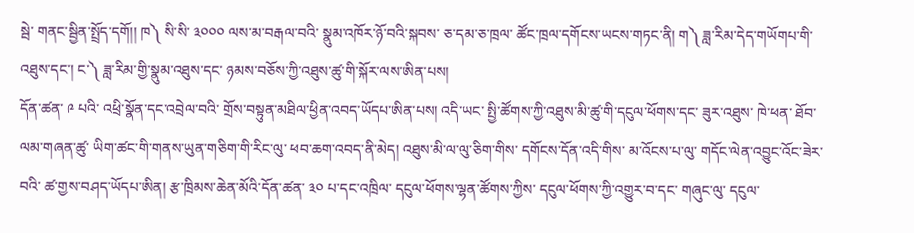སྦེ་ གནང་སྦྱིན་སྤྲོད་དགོ།། ཁ༽ སི་སི་ ༣༠༠༠ ལས་མ་བརྒལ་བའི་ སྣུམ་འཁོར་ཉོ་བའི་སྐབས་ ཅ་དམ་ཅ་ཁྲལ་ ཚོང་ཁྲལ་དགོངས་ཡངས་གཏང་ནི། ག༽ ཟླ་རིམ་དེད་གཡོགཔ་གི་འཐུས་དང་། ང་༽ ཟླ་རིམ་གྱི་སྣུམ་འཐུས་དང་ ཉམས་བཅོས་ཀྱི་འཐུས་ཚུ་གི་སྐོར་ལས་ཨིན་པས།
དོན་ཚན་ ༩ པའི་ འཕྲི་སྣོན་དང་འབྲེལ་བའི་ གྲོས་བསྟུན་མཐིལ་ཕྱིན་འབད་ཡོདཔ་ཨིན་པས། འདི་ཡང་ སྤྱི་ཚོགས་ཀྱི་འཐུས་མི་ཚུ་གི་དངུལ་ཕོགས་དང་ ཟུར་འཐུས་ ཁེ་ཕན་ ཐོབ་ལམ་གཞན་ཚུ་ ཡིག་ཚང་གི་གནས་ཡུན་གཅིག་གི་རིང་ལུ་ ཕབ་ཆག་འབད་ནི་མེད། འཐུས་མི་ལ་ལུ་ཅིག་གིས་ དགོངས་དོན་འདི་གིས་ མ་འོངས་པ་ལུ་ གདོང་ལེན་འབྱུང་འོང་ཟེར་བའི་ ཚ་གྱས་བཤད་ཡོདཔ་ཨིན། རྩ་ཁྲིམས་ཆེན་མོའི་དོན་ཚན་ ༣༠ པ་དང་འཁྲིལ་ དངུལ་ཕོགས་ལྷན་ཚོགས་ཀྱིས་ དངུལ་ཕོགས་ཀྱི་འགྱུར་བ་དང་ གཞུང་ལུ་ དངུལ་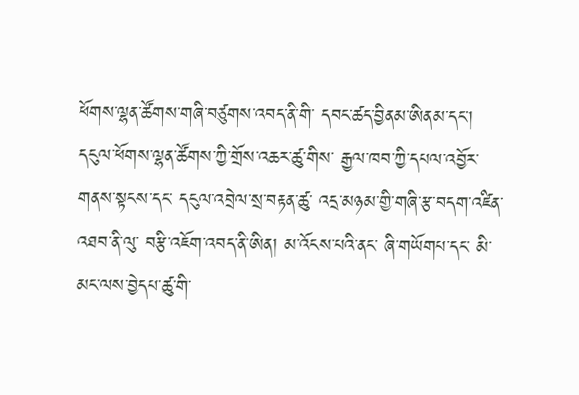ཕོགས་ལྷན་ཚོགས་གཞི་བཙུགས་འབད་ནི་གི་ དབང་ཚད་བྱིནམ་ཨིནམ་དང་། དངུལ་ཕོགས་ལྷན་ཚོགས་ཀྱི་གྲོས་འཆར་ཚུ་གིས་ རྒྱལ་ཁབ་ཀྱི་དཔལ་འབྱོར་གནས་སྟངས་དང་ དངུལ་འབྲེལ་སྲ་བརྟན་ཚུ་ འདྲ་མཉམ་གྱི་གཞི་རྩ་བདག་འཛིན་འཐབ་ནི་ལུ་ བརྩི་འཇོག་འབད་ནི་ཨིན། མ་འོངས་པའི་ནང་ ཞི་གཡོགཔ་དང་ མི་མང་ལས་བྱེདཔ་ཚུ་གི་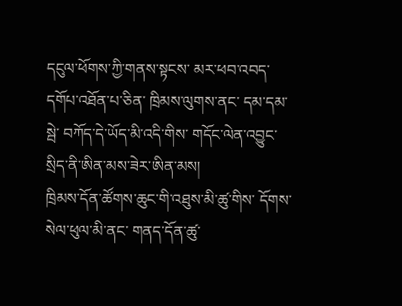དངུལ་ཕོགས་ཀྱི་གནས་སྟངས་ མར་ཕབ་འབད་དགོཔ་འཐོན་པ་ཅིན་ ཁྲིམས་ལུགས་ནང་ དམ་དམ་སྦེ་ བཀོད་དེ་ཡོད་མི་འདི་གིས་ གདོང་ལེན་འབྱུང་སྲིད་ནི་ཨིན་མས་ཟེར་ཨིན་མས།
ཁྲིམས་དོན་ཚོགས་ཆུང་གི་འཐུས་མི་ཚུ་གིས་ དོགས་སེལ་ཕུལ་མི་ནང་ གནད་དོན་ཚུ་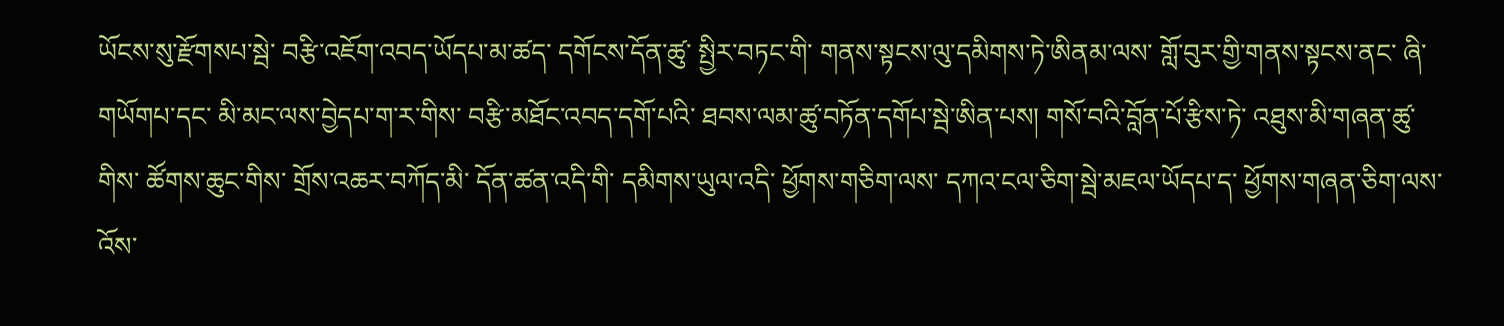ཡོངས་སུ་རྫོགསཔ་སྦེ་ བརྩི་འཇོག་འབད་ཡོདཔ་མ་ཚད་ དགོངས་དོན་ཚུ་ སྤྱིར་བཏང་གི་ གནས་སྟངས་ལུ་དམིགས་ཏེ་ཨིནམ་ལས་ གློ་བུར་གྱི་གནས་སྟངས་ནང་ ཞི་གཡོགཔ་དང་ མི་མང་ལས་བྱེདཔ་ག་ར་གིས་ བརྩི་མཐོང་འབད་དགོ་པའི་ ཐབས་ལམ་ཚུ་བཏོན་དགོཔ་སྦེ་ཨིན་པས། གསོ་བའི་བློན་པོ་རྩིས་ཏེ་ འཐུས་མི་གཞན་ཚུ་གིས་ ཚོགས་ཆུང་གིས་ གྲོས་འཆར་བཀོད་མི་ དོན་ཚན་འདི་གི་ དམིགས་ཡུལ་འདི་ ཕྱོགས་གཅིག་ལས་ དཀའ་ངལ་ཅིག་སྦེ་མཇལ་ཡོདཔ་ད་ ཕྱོགས་གཞན་ཅིག་ལས་ འོས་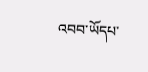འབབ་ཡོདཔ་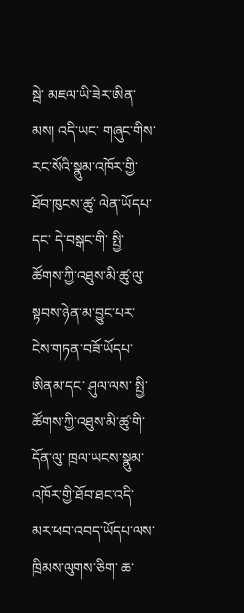སྦེ་ མཇལ་ཡི་ཟེར་ཨིན་མས། འདི་ཡང་ གཞུང་གིས་ རང་སོའི་སྣུམ་འཁོར་གྱི་ཐོབ་ཁུངས་ཚུ་ ལེན་ཡོདཔ་དང་ དེ་བསྒང་གི་ སྤྱི་ཚོགས་ཀྱི་འཐུས་མི་ཚུ་ལུ་ སྟབས་ཉེན་མ་བྱུང་པར་ ངེས་གཏན་བཟོ་ཡོདཔ་ཨིནམ་དང་ ཤུལ་ལས་ སྤྱི་ཚོགས་ཀྱི་འཐུས་མི་ཚུ་གི་དོན་ལུ་ ཁྲལ་ཡངས་སྣུམ་འཁོར་གྱི་ཐོབ་ཐང་འདི་ མར་ཕབ་འབད་ཡོདཔ་ལས་ ཁྲིམས་ལུགས་ཅིག་ ཆ་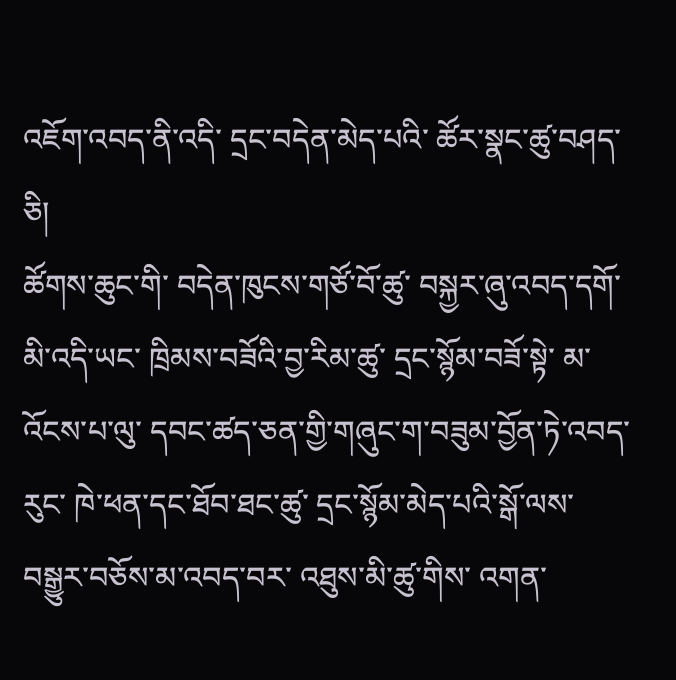འཇོག་འབད་ནི་འདི་ དྲང་བདེན་མེད་པའི་ ཚོར་སྣང་ཚུ་བཤད་ཅི།
ཚོགས་ཆུང་གི་ བདེན་ཁུངས་གཙོ་བོ་ཚུ་ བསྐྱར་ཞུ་འབད་དགོ་མི་འདི་ཡང་ ཁྲིམས་བཟོའི་བྱ་རིམ་ཚུ་ དྲང་སྙོམ་བཟོ་སྟེ་ མ་འོངས་པ་ལུ་ དབང་ཚད་ཅན་གྱི་གཞུང་ག་བཟུམ་བྱོན་ཏེ་འབད་རུང་ ཁེ་ཕན་དང་ཐོབ་ཐང་ཚུ་ དྲང་སྙོམ་མེད་པའི་སྒོ་ལས་ བསྒྱུར་བཅོས་མ་འབད་བར་ འཐུས་མི་ཚུ་གིས་ འགན་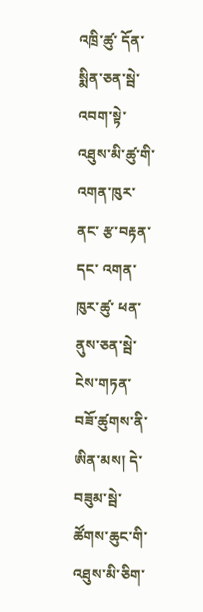འཁྲི་ཚུ་ དོན་སྨིན་ཅན་སྦེ་འབག་སྟེ་ འཐུས་མི་ཚུ་གི་འགན་ཁུར་ནང་ རྩ་བརྟན་དང་ འགན་ཁུར་ཚུ་ ཕན་ནུས་ཅན་སྦེ་ ངེས་གཏན་བཟོ་ཚུགས་ནི་ཨིན་མས། དེ་བཟུམ་སྦེ་ ཚོགས་ཆུང་གི་འཐུས་མི་ཅིག་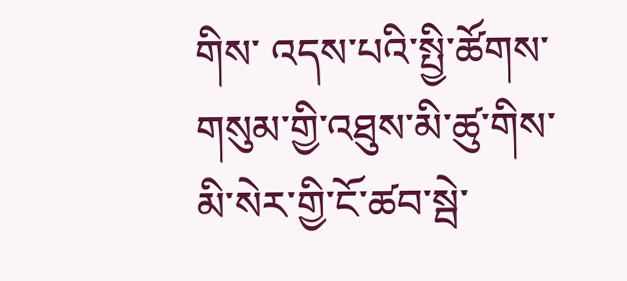གིས་ འདས་པའི་སྤྱི་ཚོགས་གསུམ་གྱི་འཐུས་མི་ཚུ་གིས་ མི་སེར་གྱི་ངོ་ཚབ་སྦེ་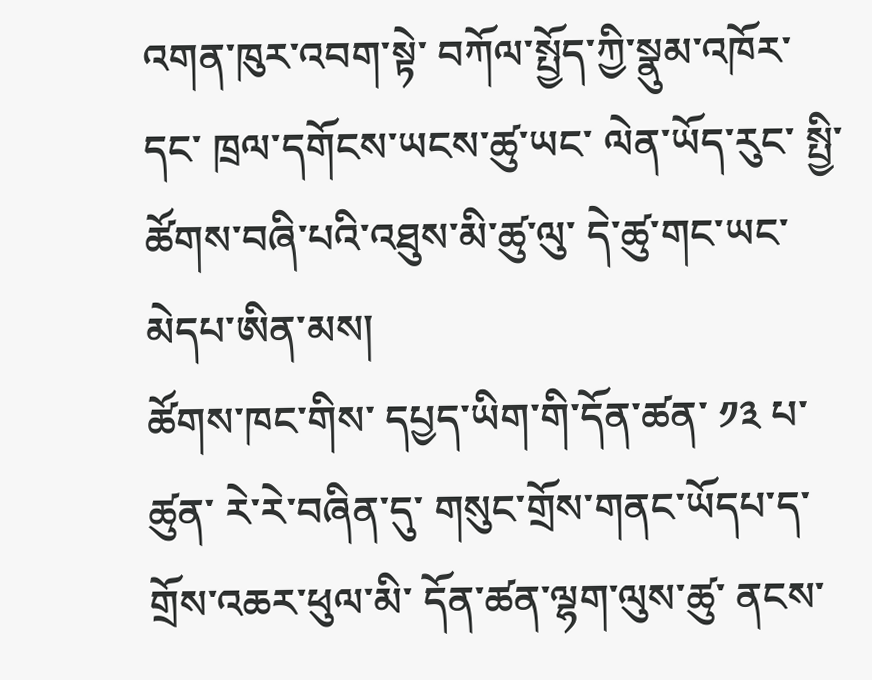འགན་ཁུར་འབག་སྟེ་ བཀོལ་སྤྱོད་ཀྱི་སྣུམ་འཁོར་དང་ ཁྲལ་དགོངས་ཡངས་ཚུ་ཡང་ ལེན་ཡོད་རུང་ སྤྱི་ཚོགས་བཞི་པའི་འཐུས་མི་ཚུ་ལུ་ དེ་ཚུ་གང་ཡང་མེདཔ་ཨིན་མས།
ཚོགས་ཁང་གིས་ དཔྱད་ཡིག་གི་དོན་ཚན་ ༡༣ པ་ཚུན་ རེ་རེ་བཞིན་དུ་ གསུང་གྲོས་གནང་ཡོདཔ་ད་ གྲོས་འཆར་ཕུལ་མི་ དོན་ཚན་ལྷག་ལུས་ཚུ་ ནངས་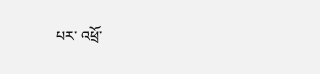པར་ འཕྲོ་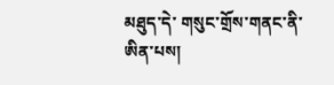མཐུད་དེ་ གསུང་གྲོས་གནང་ནི་ཨིན་པས།